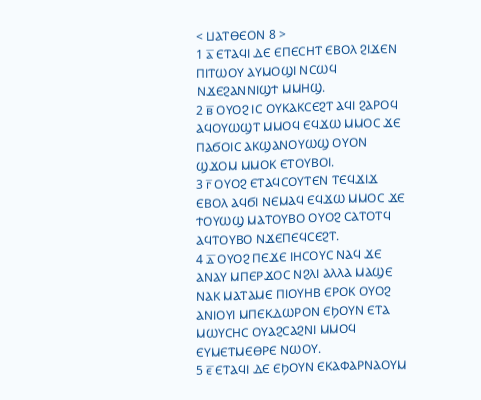< ⳘⲀⲦⲐⲈⲞⲚ 8 >
1 ⲁ̅ ⲈⲦⲀϤⲒ ⲆⲈ ⲈⲠⲈⲤⲎⲦ ⲈⲂⲞⲖ ϨⲒϪⲈⲚ ⲠⲒⲦⲰⲞⲨ ⲀⲨⲘⲞϢⲒ ⲚⲤⲰϤ ⲚϪⲈϨⲀⲚⲚⲒϢϮ ⲘⲘⲎϢ.
2 ⲃ̅ ⲞⲨⲞϨ ⲒⲤ ⲞⲨⲔⲀⲔⲤⲈϨⲦ ⲀϤⲒ ϨⲀⲢⲞϤ ⲀϤⲞⲨⲰϢⲦ ⲘⲘⲞϤ ⲈϤϪⲰ ⲘⲘⲞⲤ ϪⲈ ⲠⲀϬⲞⲒⲤ ⲀⲔϢⲀⲚⲞⲨⲰϢ ⲞⲨⲞⲚ ϢϪⲞⲘ ⲘⲘⲞⲔ ⲈⲦⲞⲨⲂⲞⲒ.
3 ⲅ̅ ⲞⲨⲞϨ ⲈⲦⲀϤⲤⲞⲨⲦⲈⲚ ⲦⲈϤϪⲒϪ ⲈⲂⲞⲖ ⲀϤϬⲒ ⲚⲈⲘⲀϤ ⲈϤϪⲰ ⲘⲘⲞⲤ ϪⲈ ϮⲞⲨⲰϢ ⲘⲀⲦⲞⲨⲂⲞ ⲞⲨⲞϨ ⲤⲀⲦⲞⲦϤ ⲀϤⲦⲞⲨⲂⲞ ⲚϪⲈⲠⲈϤⲤⲈϨⲦ.
4 ⲇ̅ ⲞⲨⲞϨ ⲠⲈϪⲈ ⲒⲎⲤⲞⲨⲤ ⲚⲀϤ ϪⲈ ⲀⲚⲀⲨ ⲘⲠⲈⲢϪⲞⲤ ⲚϨⲖⲒ ⲀⲖⲖⲀ ⲘⲀϢⲈ ⲚⲀⲔ ⲘⲀⲦⲀⲘⲈ ⲠⲒⲞⲨⲎⲂ ⲈⲢⲞⲔ ⲞⲨⲞϨ ⲀⲚⲒⲞⲨⲒ ⲘⲠⲈⲔⲆⲰⲢⲞⲚ ⲈϦⲞⲨⲚ ⲈⲦⲀ ⲘⲰⲨⲤⲎⲤ ⲞⲨⲀϨⲤⲀϨⲚⲒ ⲘⲘⲞϤ ⲈⲨⲘⲈⲦⲘⲈⲐⲢⲈ ⲚⲰⲞⲨ.
5 ⲉ̅ ⲈⲦⲀϤⲒ ⲆⲈ ⲈϦⲞⲨⲚ ⲈⲔⲀⲪⲀⲢⲚⲀⲞⲨⲘ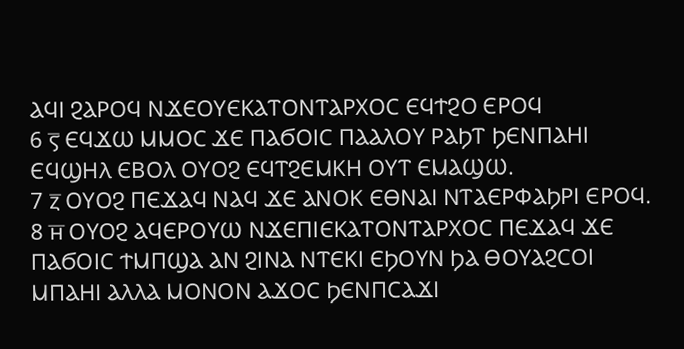ⲀϤⲒ ϨⲀⲢⲞϤ ⲚϪⲈⲞⲨⲈⲔⲀⲦⲞⲚⲦⲀⲢⲬⲞⲤ ⲈϤϮϨⲞ ⲈⲢⲞϤ
6 ⲋ̅ ⲈϤϪⲰ ⲘⲘⲞⲤ ϪⲈ ⲠⲀϬⲞⲒⲤ ⲠⲀⲀⲖⲞⲨ ⲢⲀϦⲦ ϦⲈⲚⲠⲀⲎⲒ ⲈϤϢⲎⲖ ⲈⲂⲞⲖ ⲞⲨⲞϨ ⲈϤⲦϨⲈⲘⲔⲎ ⲞⲨⲦ ⲈⲘⲀϢⲰ.
7 ⲍ̅ ⲞⲨⲞϨ ⲠⲈϪⲀϤ ⲚⲀϤ ϪⲈ ⲀⲚⲞⲔ ⲈⲐⲚⲀⲒ ⲚⲦⲀⲈⲢⲪⲀϦⲢⲒ ⲈⲢⲞϤ.
8 ⲏ̅ ⲞⲨⲞϨ ⲀϤⲈⲢⲞⲨⲰ ⲚϪⲈⲠⲒⲈⲔⲀⲦⲞⲚⲦⲀⲢⲬⲞⲤ ⲠⲈϪⲀϤ ϪⲈ ⲠⲀϬⲞⲒⲤ ϮⲘⲠϢⲀ ⲀⲚ ϨⲒⲚⲀ ⲚⲦⲈⲔⲒ ⲈϦⲞⲨⲚ ϦⲀ ⲐⲞⲨⲀϨⲤⲞⲒ ⲘⲠⲀⲎⲒ ⲀⲖⲖⲀ ⲘⲞⲚⲞⲚ ⲀϪⲞⲤ ϦⲈⲚⲠⲤⲀϪⲒ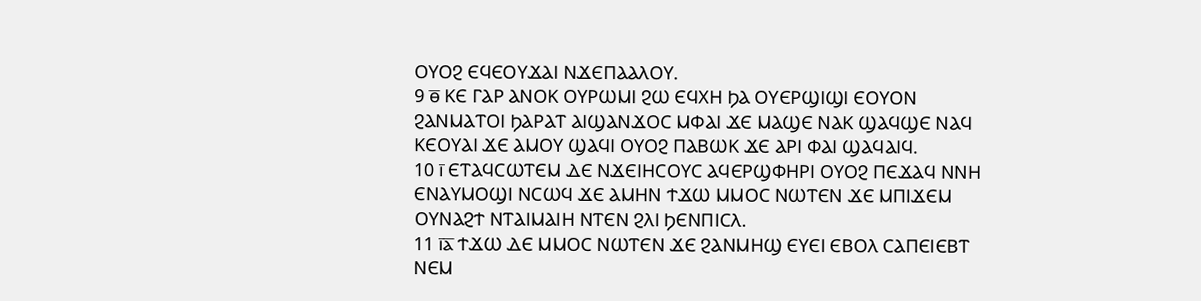ⲞⲨⲞϨ ⲈϤⲈⲞⲨϪⲀⲒ ⲚϪⲈⲠⲀⲀⲖⲞⲨ.
9 ⲑ̅ ⲔⲈ ⲄⲀⲢ ⲀⲚⲞⲔ ⲞⲨⲢⲰⲘⲒ ϨⲰ ⲈϤⲬⲎ ϦⲀ ⲞⲨⲈⲢϢⲒϢⲒ ⲈⲞⲨⲞⲚ ϨⲀⲚⲘⲀⲦⲞⲒ ϦⲀⲢⲀⲦ ⲀⲒϢⲀⲚϪⲞⲤ ⲘⲪⲀⲒ ϪⲈ ⲘⲀϢⲈ ⲚⲀⲔ ϢⲀϤϢⲈ ⲚⲀϤ ⲔⲈⲞⲨⲀⲒ ϪⲈ ⲀⲘⲞⲨ ϢⲀϤⲒ ⲞⲨⲞϨ ⲠⲀⲂⲰⲔ ϪⲈ ⲀⲢⲒ ⲪⲀⲒ ϢⲀϤⲀⲒϤ.
10 ⲓ̅ ⲈⲦⲀϤⲤⲰⲦⲈⲘ ⲆⲈ ⲚϪⲈⲒⲎⲤⲞⲨⲤ ⲀϤⲈⲢϢⲪⲎⲢⲒ ⲞⲨⲞϨ ⲠⲈϪⲀϤ ⲚⲚⲎ ⲈⲚⲀⲨⲘⲞϢⲒ ⲚⲤⲰϤ ϪⲈ ⲀⲘⲎⲚ ϮϪⲰ ⲘⲘⲞⲤ ⲚⲰⲦⲈⲚ ϪⲈ ⲘⲠⲒϪⲈⲘ ⲞⲨⲚⲀϨϮ ⲚⲦⲀⲒⲘⲀⲒⲎ ⲚⲦⲈⲚ ϨⲖⲒ ϦⲈⲚⲠⲒⲤⲖ.
11 ⲓ̅ⲁ̅ ϮϪⲰ ⲆⲈ ⲘⲘⲞⲤ ⲚⲰⲦⲈⲚ ϪⲈ ϨⲀⲚⲘⲎϢ ⲈⲨⲈⲒ ⲈⲂⲞⲖ ⲤⲀⲠⲈⲒⲈⲂⲦ ⲚⲈⲘ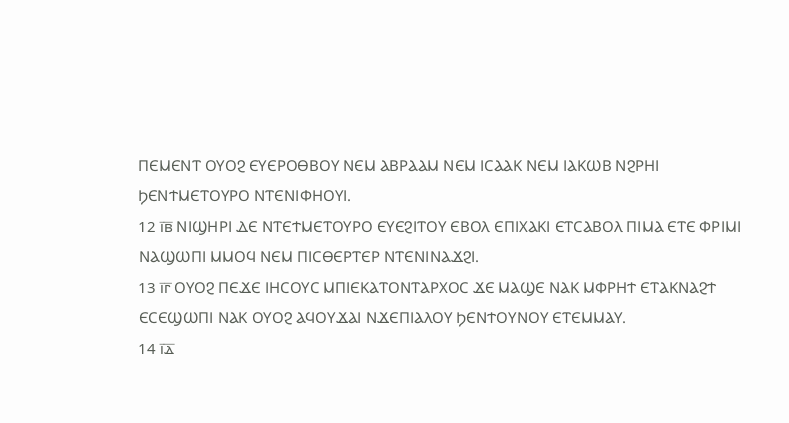ⲠⲈⲘⲈⲚⲦ ⲞⲨⲞϨ ⲈⲨⲈⲢⲞⲐⲂⲞⲨ ⲚⲈⲘ ⲀⲂⲢⲀⲀⲘ ⲚⲈⲘ ⲒⲤⲀⲀⲔ ⲚⲈⲘ ⲒⲀⲔⲰⲂ ⲚϨⲢⲎⲒ ϦⲈⲚϮⲘⲈⲦⲞⲨⲢⲞ ⲚⲦⲈⲚⲒⲪⲎⲞⲨⲒ.
12 ⲓ̅ⲃ̅ ⲚⲒϢⲎⲢⲒ ⲆⲈ ⲚⲦⲈϮⲘⲈⲦⲞⲨⲢⲞ ⲈⲨⲈϨⲒⲦⲞⲨ ⲈⲂⲞⲖ ⲈⲠⲒⲬⲀⲔⲒ ⲈⲦⲤⲀⲂⲞⲖ ⲠⲒⲘⲀ ⲈⲦⲈ ⲪⲢⲒⲘⲒ ⲚⲀϢⲰⲠⲒ ⲘⲘⲞϤ ⲚⲈⲘ ⲠⲒⲤⲐⲈⲢⲦⲈⲢ ⲚⲦⲈⲚⲒⲚⲀϪϨⲒ.
13 ⲓ̅ⲅ̅ ⲞⲨⲞϨ ⲠⲈϪⲈ ⲒⲎⲤⲞⲨⲤ ⲘⲠⲒⲈⲔⲀⲦⲞⲚⲦⲀⲢⲬⲞⲤ ϪⲈ ⲘⲀϢⲈ ⲚⲀⲔ ⲘⲪⲢⲎϮ ⲈⲦⲀⲔⲚⲀϨϮ ⲈⲤⲈϢⲰⲠⲒ ⲚⲀⲔ ⲞⲨⲞϨ ⲀϤⲞⲨϪⲀⲒ ⲚϪⲈⲠⲒⲀⲖⲞⲨ ϦⲈⲚϮⲞⲨⲚⲞⲨ ⲈⲦⲈⲘⲘⲀⲨ.
14 ⲓ̅ⲇ̅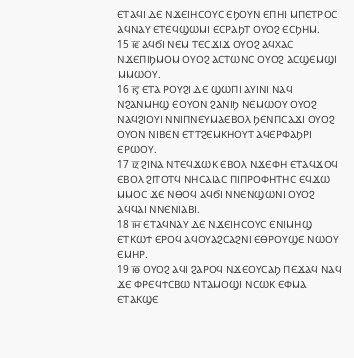ⲈⲦⲀϤⲒ ⲆⲈ ⲚϪⲈⲒⲎⲤⲞⲨⲤ ⲈϦⲞⲨⲚ ⲈⲠⲎⲒ ⲘⲠⲈⲦⲢⲞⲤ ⲀϤⲚⲀⲨ ⲈⲦⲈϤϢⲰⲘⲒ ⲈⲤⲢⲀϦⲦ ⲞⲨⲞϨ ⲈⲤϦⲎⲘ.
15 ⲓ̅ⲉ̅ ⲀϤϬⲒ ⲚⲈⲘ ⲦⲈⲤϪⲒϪ ⲞⲨⲞϨ ⲀϤⲬⲀⲤ ⲚϪⲈⲠⲒϦⲘⲞⲘ ⲞⲨⲞϨ ⲀⲤⲦⲰⲚⲤ ⲞⲨⲞϨ ⲀⲤϢⲈⲘϢⲒ ⲘⲘⲰⲞⲨ.
16 ⲓ̅ⲋ̅ ⲈⲦⲀ ⲢⲞⲨϨⲒ ⲆⲈ ϢⲰⲠⲒ ⲀⲨⲒⲚⲒ ⲚⲀϤ ⲚϨⲀⲚⲘⲎϢ ⲈⲞⲨⲞⲚ ϨⲀⲚⲒϦ ⲚⲈⲘⲰⲞⲨ ⲞⲨⲞϨ ⲚⲀϤϨⲒⲞⲨⲒ ⲚⲚⲒⲠⲚⲈⲨⲘⲀⲈⲂⲞⲖ ϦⲈⲚⲠⲤⲀϪⲒ ⲞⲨⲞϨ ⲞⲨⲞⲚ ⲚⲒⲂⲈⲚ ⲈⲦⲦϨⲈⲘⲔⲎⲞⲨⲦ ⲀϤⲈⲢⲪⲀϦⲢⲒ ⲈⲢⲰⲞⲨ.
17 ⲓ̅ⲍ̅ ϨⲒⲚⲀ ⲚⲦⲈϤϪⲰⲔ ⲈⲂⲞⲖ ⲚϪⲈⲪⲎ ⲈⲦⲀϤϪⲞϤ ⲈⲂⲞⲖ ϨⲒⲦⲞⲦϤ ⲚⲎⲤⲀⲒⲀⲤ ⲠⲒⲠⲢⲞⲪⲎⲦⲎⲤ ⲈϤϪⲰ ⲘⲘⲞⲤ ϪⲈ ⲚⲐⲞϤ ⲀϤϬⲒ ⲚⲚⲈⲚϢⲰⲚⲒ ⲞⲨⲞϨ ⲀϤϤⲀⲒ ⲚⲚⲈⲚⲒⲀⲂⲒ.
18 ⲓ̅ⲏ̅ ⲈⲦⲀϤⲚⲀⲨ ⲆⲈ ⲚϪⲈⲒⲎⲤⲞⲨⲤ ⲈⲚⲒⲘⲎϢ ⲈⲦⲔⲰϮ ⲈⲢⲞϤ ⲀϤⲞⲨⲀϨⲤⲀϨⲚⲒ ⲈⲐⲢⲞⲨϢⲈ ⲚⲰⲞⲨ ⲈⲘⲎⲢ.
19 ⲓ̅ⲑ̅ ⲞⲨⲞϨ ⲀϤⲒ ϨⲀⲢⲞϤ ⲚϪⲈⲞⲨⲤⲀϦ ⲠⲈϪⲀϤ ⲚⲀϤ ϪⲈ ⲪⲢⲈϤϮⲤⲂⲰ ⲚⲦⲀⲘⲞϢⲒ ⲚⲤⲰⲔ ⲈⲪⲘⲀ ⲈⲦⲀⲔϢⲈ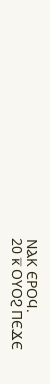ⲚⲀⲔ ⲈⲢⲞϤ.
20 ⲕ̅ ⲞⲨⲞϨ ⲠⲈϪⲈ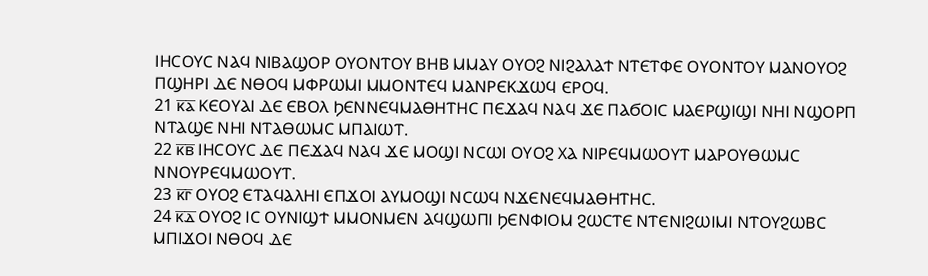ⲒⲎⲤⲞⲨⲤ ⲚⲀϤ ⲚⲒⲂⲀϢⲞⲢ ⲞⲨⲞⲚⲦⲞⲨ ⲂⲎⲂ ⲘⲘⲀⲨ ⲞⲨⲞϨ ⲚⲒϨⲀⲖⲀϮ ⲚⲦⲈⲦⲪⲈ ⲞⲨⲞⲚⲦⲞⲨ ⲘⲀⲚⲞⲨⲞϨ ⲠϢⲎⲢⲒ ⲆⲈ ⲚⲐⲞϤ ⲘⲪⲢⲰⲘⲒ ⲘⲘⲞⲚⲦⲈϤ ⲘⲀⲚⲢⲈⲔϪⲰϤ ⲈⲢⲞϤ.
21 ⲕ̅ⲁ̅ ⲔⲈⲞⲨⲀⲒ ⲆⲈ ⲈⲂⲞⲖ ϦⲈⲚⲚⲈϤⲘⲀⲐⲎⲦⲎⲤ ⲠⲈϪⲀϤ ⲚⲀϤ ϪⲈ ⲠⲀϬⲞⲒⲤ ⲘⲀⲈⲢϢⲒϢⲒ ⲚⲎⲒ ⲚϢⲞⲢⲠ ⲚⲦⲀϢⲈ ⲚⲎⲒ ⲚⲦⲀⲐⲰⲘⲤ ⲘⲠⲀⲒⲰⲦ.
22 ⲕ̅ⲃ̅ ⲒⲎⲤⲞⲨⲤ ⲆⲈ ⲠⲈϪⲀϤ ⲚⲀϤ ϪⲈ ⲘⲞϢⲒ ⲚⲤⲰⲒ ⲞⲨⲞϨ ⲬⲀ ⲚⲒⲢⲈϤⲘⲰⲞⲨⲦ ⲘⲀⲢⲞⲨⲐⲰⲘⲤ ⲚⲚⲞⲨⲢⲈϤⲘⲰⲞⲨⲦ.
23 ⲕ̅ⲅ̅ ⲞⲨⲞϨ ⲈⲦⲀϤⲀⲖⲎⲒ ⲈⲠϪⲞⲒ ⲀⲨⲘⲞϢⲒ ⲚⲤⲰϤ ⲚϪⲈⲚⲈϤⲘⲀⲐⲎⲦⲎⲤ.
24 ⲕ̅ⲇ̅ ⲞⲨⲞϨ ⲒⲤ ⲞⲨⲚⲒϢϮ ⲘⲘⲞⲚⲘⲈⲚ ⲀϤϢⲰⲠⲒ ϦⲈⲚⲪⲒⲞⲘ ϨⲰⲤⲦⲈ ⲚⲦⲈⲚⲒϨⲰⲒⲘⲒ ⲚⲦⲞⲨϨⲰⲂⲤ ⲘⲠⲒϪⲞⲒ ⲚⲐⲞϤ ⲆⲈ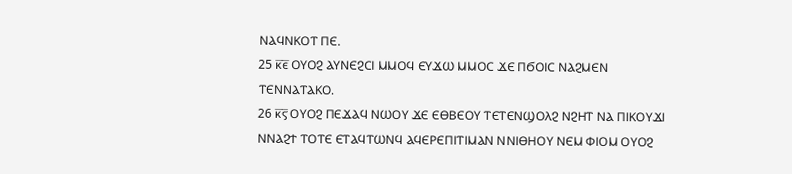ⲚⲀϤⲚⲔⲞⲦ ⲠⲈ.
25 ⲕ̅ⲉ̅ ⲞⲨⲞϨ ⲀⲨⲚⲈϨⲤⲒ ⲘⲘⲞϤ ⲈⲨϪⲰ ⲘⲘⲞⲤ ϪⲈ ⲠϬⲞⲒⲤ ⲚⲀϨⲘⲈⲚ ⲦⲈⲚⲚⲀⲦⲀⲔⲞ.
26 ⲕ̅ⲋ̅ ⲞⲨⲞϨ ⲠⲈϪⲀϤ ⲚⲰⲞⲨ ϪⲈ ⲈⲐⲂⲈⲞⲨ ⲦⲈⲦⲈⲚϢⲞⲖϨ ⲚϨⲎⲦ ⲚⲀ ⲠⲒⲔⲞⲨϪⲒ ⲚⲚⲀϨϮ ⲦⲞⲦⲈ ⲈⲦⲀϤⲦⲰⲚϤ ⲀϤⲈⲢⲈⲠⲒⲦⲒⲘⲀⲚ ⲚⲚⲒⲐⲎⲞⲨ ⲚⲈⲘ ⲪⲒⲞⲘ ⲞⲨⲞϨ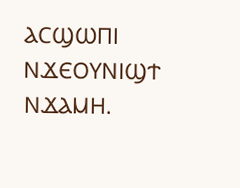ⲀⲤϢⲰⲠⲒ ⲚϪⲈⲞⲨⲚⲒϢϮ ⲚϪⲀⲘⲎ.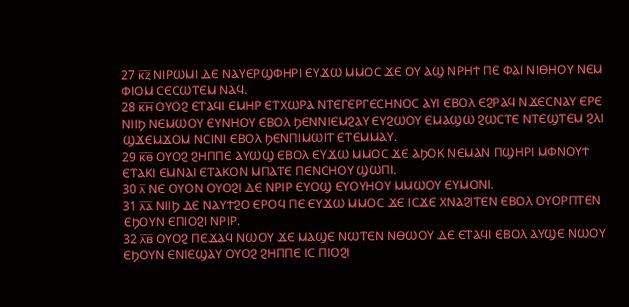27 ⲕ̅ⲍ̅ ⲚⲒⲢⲰⲘⲒ ⲆⲈ ⲚⲀⲨⲈⲢϢⲪⲎⲢⲒ ⲈⲨϪⲰ ⲘⲘⲞⲤ ϪⲈ ⲞⲨ ⲀϢ ⲚⲢⲎϮ ⲠⲈ ⲪⲀⲒ ⲚⲒⲐⲎⲞⲨ ⲚⲈⲘ ⲪⲒⲞⲘ ⲤⲈⲤⲰⲦⲈⲘ ⲚⲀϤ.
28 ⲕ̅ⲏ̅ ⲞⲨⲞϨ ⲈⲦⲀϤⲒ ⲈⲘⲎⲢ ⲈⲦⲬⲰⲢⲀ ⲚⲦⲈⲄⲈⲢⲄⲈⲤⲎⲚⲞⲤ ⲀⲨⲒ ⲈⲂⲞⲖ ⲈϨⲢⲀϤ ⲚϪⲈⲤⲚⲀⲨ ⲈⲢⲈ ⲚⲒⲒϦ ⲚⲈⲘⲰⲞⲨ ⲈⲨⲚⲎⲞⲨ ⲈⲂⲞⲖ ϦⲈⲚⲚⲒⲈⲘϨⲀⲨ ⲈⲨϨⲰⲞⲨ ⲈⲘⲀϢⲰ ϨⲰⲤⲦⲈ ⲚⲦⲈϢⲦⲈⲘ ϨⲖⲒ ϢϪⲈⲘϪⲞⲘ ⲚⲤⲒⲚⲒ ⲈⲂⲞⲖ ϦⲈⲚⲠⲒⲘⲰⲒⲦ ⲈⲦⲈⲘⲘⲀⲨ.
29 ⲕ̅ⲑ̅ ⲞⲨⲞϨ ϨⲎⲠⲠⲈ ⲀⲨⲰϢ ⲈⲂⲞⲖ ⲈⲨϪⲰ ⲘⲘⲞⲤ ϪⲈ ⲀϦⲞⲔ ⲚⲈⲘⲀⲚ ⲠϢⲎⲢⲒ ⲘⲪⲚⲞⲨϮ ⲈⲦⲀⲔⲒ ⲈⲘⲚⲀⲒ ⲈⲦⲀⲔⲞⲚ ⲘⲠⲀⲦⲈ ⲠⲈⲚⲤⲎⲞⲨ ϢⲰⲠⲒ.
30 ⲗ̅ ⲚⲈ ⲞⲨⲞⲚ ⲞⲨⲞϨⲒ ⲆⲈ ⲚⲢⲒⲢ ⲈⲨⲞϢ ⲈⲨⲞⲨⲎⲞⲨ ⲘⲘⲰⲞⲨ ⲈⲨⲘⲞⲚⲒ.
31 ⲗ̅ⲁ̅ ⲚⲒⲒϦ ⲆⲈ ⲚⲀⲨϮϨⲞ ⲈⲢⲞϤ ⲠⲈ ⲈⲨϪⲰ ⲘⲘⲞⲤ ϪⲈ ⲒⲤϪⲈ ⲬⲚⲀϨⲒⲦⲈⲚ ⲈⲂⲞⲖ ⲞⲨⲞⲢⲠⲦⲈⲚ ⲈϦⲞⲨⲚ ⲈⲠⲒⲞϨⲒ ⲚⲢⲒⲢ.
32 ⲗ̅ⲃ̅ ⲞⲨⲞϨ ⲠⲈϪⲀϤ ⲚⲰⲞⲨ ϪⲈ ⲘⲀϢⲈ ⲚⲰⲦⲈⲚ ⲚⲐⲰⲞⲨ ⲆⲈ ⲈⲦⲀϤⲒ ⲈⲂⲞⲖ ⲀⲨϢⲈ ⲚⲰⲞⲨ ⲈϦⲞⲨⲚ ⲈⲚⲒⲈϢⲀⲨ ⲞⲨⲞϨ ϨⲎⲠⲠⲈ ⲒⲤ ⲠⲒⲞϨⲒ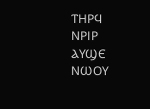ⲦⲎⲢϤ ⲚⲢⲒⲢ ⲀⲨϢⲈ ⲚⲰⲞⲨ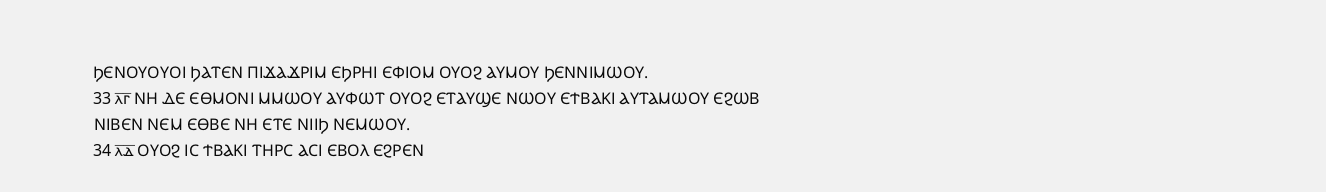ϦⲈⲚⲞⲨⲞⲨⲞⲒ ϦⲀⲦⲈⲚ ⲠⲒϪⲀϪⲢⲒⲘ ⲈϦⲢⲎⲒ ⲈⲪⲒⲞⲘ ⲞⲨⲞϨ ⲀⲨⲘⲞⲨ ϦⲈⲚⲚⲒⲘⲰⲞⲨ.
33 ⲗ̅ⲅ̅ ⲚⲎ ⲆⲈ ⲈⲐⲘⲞⲚⲒ ⲘⲘⲰⲞⲨ ⲀⲨⲪⲰⲦ ⲞⲨⲞϨ ⲈⲦⲀⲨϢⲈ ⲚⲰⲞⲨ ⲈϮⲂⲀⲔⲒ ⲀⲨⲦⲀⲘⲰⲞⲨ ⲈϨⲰⲂ ⲚⲒⲂⲈⲚ ⲚⲈⲘ ⲈⲐⲂⲈ ⲚⲎ ⲈⲦⲈ ⲚⲒⲒϦ ⲚⲈⲘⲰⲞⲨ.
34 ⲗ̅ⲇ̅ ⲞⲨⲞϨ ⲒⲤ ϮⲂⲀⲔⲒ ⲦⲎⲢⲤ ⲀⲤⲒ ⲈⲂⲞⲖ ⲈϨⲢⲈⲚ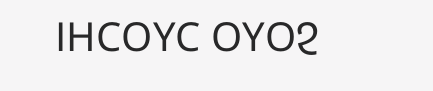ⲒⲎⲤⲞⲨⲤ ⲞⲨⲞϨ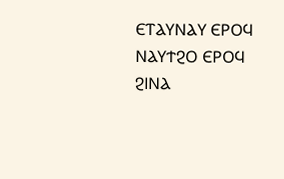ⲈⲦⲀⲨⲚⲀⲨ ⲈⲢⲞϤ ⲚⲀⲨϮϨⲞ ⲈⲢⲞϤ ϨⲒⲚⲀ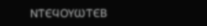ⲚⲦⲈϤⲞⲨⲰⲦⲈⲂ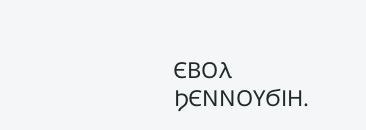ⲈⲂⲞⲖ ϦⲈⲚⲚⲞⲨϬⲒⲎ.